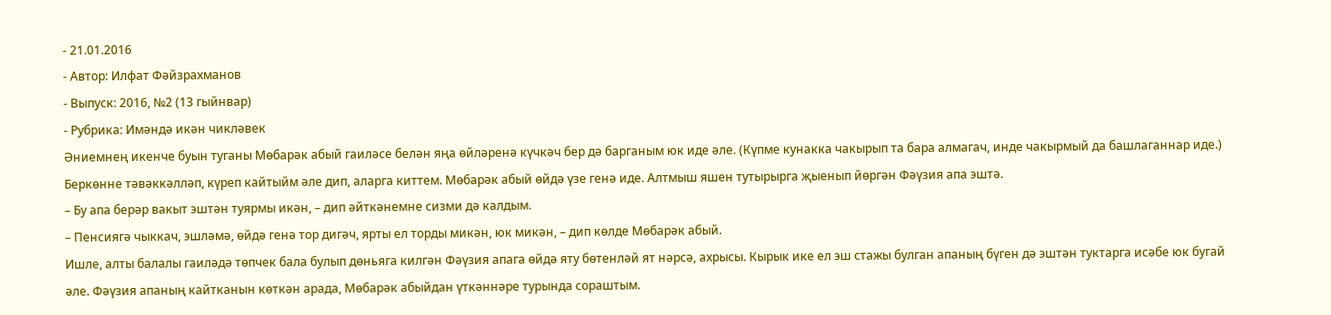- 21.01.2016
- Автор: Илфат Фәйзрахманов
- Выпуск: 2016, №2 (13 гыйнвар)
- Рубрика: Имәндә икән чикләвек
Әниемнең икенче буын туганы Мөбарәк абый гаиләсе белән яңа өйләренә күчкәч бер дә барганым юк иде әле. (Күпме кунакка чакырып та бара алмагач, инде чакырмый да башлаганнар иде.) Беркөнне тәвәккәлләп, күреп кайтыйм әле дип, аларга киттем. Мөбарәк абый өйдә үзе генә иде. Алтмыш яшен тутырырга җыенып йөргән Фәүзия апа эштә.
– Бу апа берәр вакыт эштән туярмы икән, – дип әйткәнемне сизми дә калдым.
– Пенсиягә чыккач, эшләмә, өйдә генә тор дигәч, ярты ел торды микән, юк микән, – дип көлде Мөбарәк абый.
Ишле, алты балалы гаиләдә төпчек бала булып дөньяга килгән Фәүзия апага өйдә яту бөтенләй ят нәрсә, ахрысы. Кырык ике ел эш стажы булган апаның бүген дә эштән туктарга исәбе юк бугай әле. Фәүзия апаның кайтканын көткән арада, Мөбарәк абыйдан үткәннәре турында сораштым.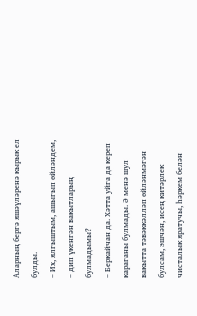Аларның бергә яшәүләренә кырык ел булды.
– Их, ялгыштым, ашыгып өйләндем, – дип үкенгән вакытларың булмадымы?
– Беркайчан да. Хәтта уйга да кереп караганы булмады. Ә менә шул вакытта тәвәккәлләп өйләнмәгән булсам, эшчән, исең китәрлек чисталык яратучы, һәркем белән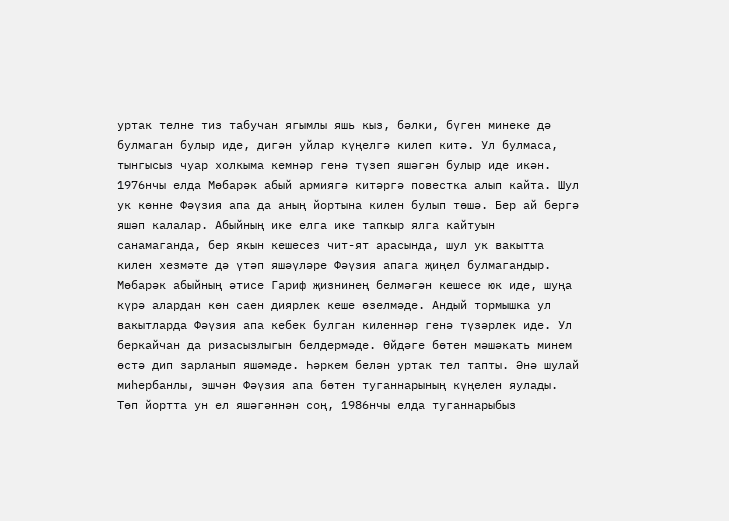уртак телне тиз табучан ягымлы яшь кыз, бәлки, бүген минеке дә булмаган булыр иде, дигән уйлар күңелгә килеп китә. Ул булмаса, тынгысыз чуар холкыма кемнәр генә түзеп яшәгән булыр иде икән.
1976нчы елда Мөбарәк абый армиягә китәргә повестка алып кайта. Шул ук көнне Фәүзия апа да аның йортына килен булып төшә. Бер ай бергә яшәп калалар. Абыйның ике елга ике тапкыр ялга кайтуын санамаганда, бер якын кешесез чит-ят арасында, шул ук вакытта килен хезмәте дә үтәп яшәүләре Фәүзия апага җиңел булмагандыр. Мөбарәк абыйның әтисе Гариф җизнинең белмәгән кешесе юк иде, шуңа күрә алардан көн саен диярлек кеше өзелмәде. Андый тормышка ул вакытларда Фәүзия апа кебек булган киленнәр генә түзәрлек иде. Ул беркайчан да ризасызлыгын белдермәде. Өйдәге бөтен мәшәкать минем өстә дип зарланып яшәмәде. Һәркем белән уртак тел тапты. Әнә шулай миһербанлы, эшчән Фәүзия апа бөтен туганнарының күңелен яулады.
Төп йортта ун ел яшәгәннән соң, 1986нчы елда туганнарыбыз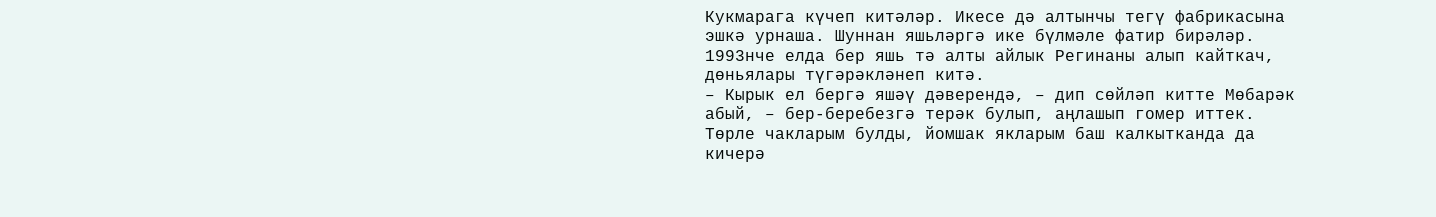Кукмарага күчеп китәләр. Икесе дә алтынчы тегү фабрикасына эшкә урнаша. Шуннан яшьләргә ике бүлмәле фатир бирәләр. 1993нче елда бер яшь тә алты айлык Регинаны алып кайткач, дөньялары түгәрәкләнеп китә.
– Кырык ел бергә яшәү дәверендә, – дип сөйләп китте Мөбарәк абый, – бер-беребезгә терәк булып, аңлашып гомер иттек. Төрле чакларым булды, йомшак якларым баш калкытканда да кичерә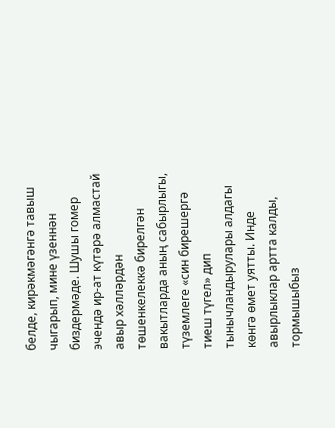белде, кирәкмәгәнгә тавыш чыгарып, мине үзеннән биздермәде. Шушы гомер эчендә ир-ат күтәрә алмастай авыр хәлләрдән төшенкелеккә бирелгән вакытларда аның сабырлыгы, түземлеге «син бирешергә тиеш түгел» дип тынычландырулары алдагы көнгә өмет уятты. Инде авырлыклар артта калды, тормышыбыз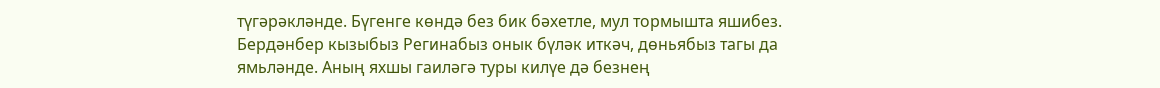түгәрәкләнде. Бүгенге көндә без бик бәхетле, мул тормышта яшибез. Бердәнбер кызыбыз Регинабыз онык бүләк иткәч, дөньябыз тагы да ямьләнде. Аның яхшы гаиләгә туры килүе дә безнең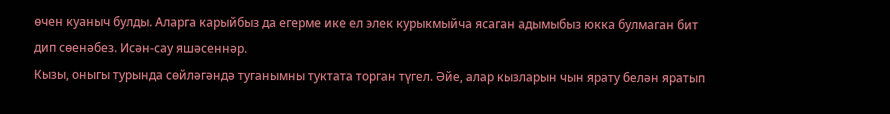өчен куаныч булды. Аларга карыйбыз да егерме ике ел элек курыкмыйча ясаган адымыбыз юкка булмаган бит дип сөенәбез. Исән-сау яшәсеннәр.
Кызы, оныгы турында сөйләгәндә туганымны туктата торган түгел. Әйе, алар кызларын чын ярату белән яратып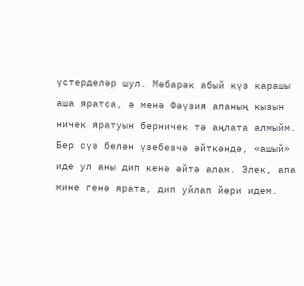үстерделәр шул. Мөбарәк абый күз карашы аша яратса, ә менә Фәүзия апаның кызын ничек яратуын берничек тә аңлата алмыйм. Бер сүз белән үзебезчә әйткәндә, «ашый» иде ул аны дип кенә әйтә алам. Элек, апа мине генә ярата, дип уйлап йөри идем.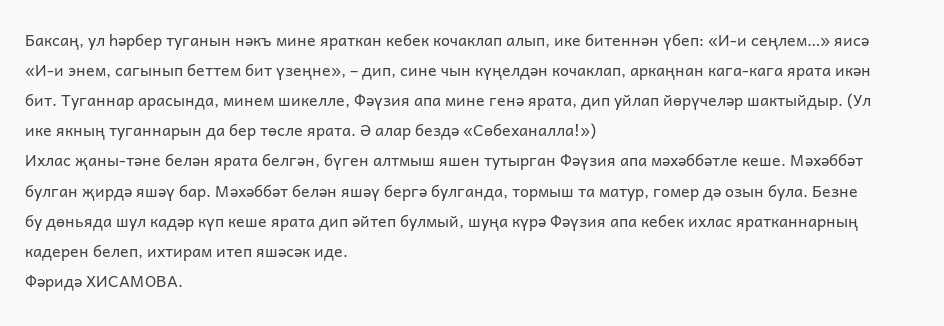Баксаң, ул һәрбер туганын нәкъ мине яраткан кебек кочаклап алып, ике битеннән үбеп: «И-и сеңлем…» яисә «И-и энем, сагынып беттем бит үзеңне», – дип, сине чын күңелдән кочаклап, аркаңнан кага-кага ярата икән бит. Туганнар арасында, минем шикелле, Фәүзия апа мине генә ярата, дип уйлап йөрүчеләр шактыйдыр. (Ул ике якның туганнарын да бер төсле ярата. Ә алар бездә «Сөбеханалла!»)
Ихлас җаны-тәне белән ярата белгән, бүген алтмыш яшен тутырган Фәүзия апа мәхәббәтле кеше. Мәхәббәт булган җирдә яшәү бар. Мәхәббәт белән яшәү бергә булганда, тормыш та матур, гомер дә озын була. Безне бу дөньяда шул кадәр күп кеше ярата дип әйтеп булмый, шуңа күрә Фәүзия апа кебек ихлас яратканнарның кадерен белеп, ихтирам итеп яшәсәк иде.
Фәридә ХИСАМОВА.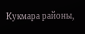Кукмара районы,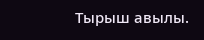Тырыш авылы.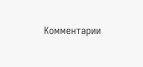Комментарии